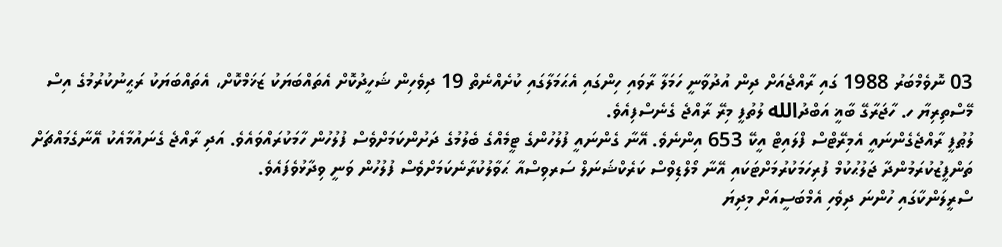03 ނޮވެމްބަރު 1988 ގައި ރާއްޖެއަށް ދިން އުދުވާނީ ހަމަލާ ރާވައި ހިންގައި އެޙަމަލާގައި ކުށެއްނެތް 19 ދިވެހިން ޝަހީދުކޮށް އެތައްބަޔަކު ޒަޚަމްކޮށް، އެތައްބަޔަކު ރަޙީނުކުރުމުގެ އިސް މޭސްތިރިޔާ ހ. ހާޖަރާގޭ ބާޣީ އަބްދުالله ލުތުފީ މިރޭ ރާއްޖެ ގެނެސްފިއެވެ.
ލުޠުފީ ރާއްޖެގެންނައީ އެމިރޭޓްސް ފްލައިޓް އީކޭ 653 އިންނެވެ. އޭނާ ގެންނައީ ފުލުހުންގެ ޓީމެއްގެ ބެލުމުގެ ދަށުންކަމަށްވެސް ފުލުހުން ހާމަކުރައްވައެވެ. އަދި ރާއްޖެ ގެނައުމާއެކު އޭނާގެމައްޗަށް ތަންފީޒުކުރަމުންދާ ޖަލުޙުކުމް ފުރިހަމަކުރުމަށްޓަކައި އޭނާ މޯލްޑިވްސް ކަރެކްޝަނަލް ސަރވިސްއާ ޙަވާލުކުރާނެކަމަށްވެސް ފުލުހުން ވަނީ ވިދާޅުވެފައެވެ.
ސްރީލަންކާގައި ހުންނަ ދިވެހި އެމްބަސީއަށް މިދިޔަ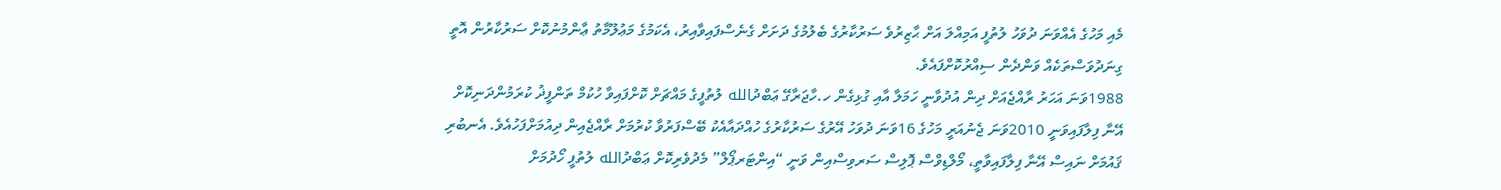މެއި މަހުގެ އެއްވަނަ ދުވަހު ލުތުފީ އަމިއްލަ އަށް ޙާޒިރުވެ ސަރުކާރުގެ ބެލުމުގެ ދަށަށް ގެނެސްފައިވާއިރު، އެކަމުގެ މަޢުލޫމާތު ޢާންމުނުކޮށް ސަރުކާރުން އޮތީ ގިނަދުވަސްތަކެއް ވަންދެން ސިއްރުކޮށްފައެވެ.
1988ވަނަ އަހަރު ރާއްޖެއަށް ދިން އުދުވާނީ ހަމަލާ އާއި ގުޅިގެން ހ.ހާޖަރާގޭ ޢަބްދުالله ލުތުފީގެ މައްޗަށް ކޮށްފައިވާ ހުކުމް ތަންފީޛު ކުރަމުންދަނިކޮށް އޭނާ ފިލާފައިވަނީ 2010ވަނަ ޖެނުއަރީ މަހުގެ 16ވަނަ ދުވަހު އޭރުގެ ސަރުކާރުގެ ހުއްދައާއެކު ބޭސްފަރުވާ ކުރުމަށް ރާއްޖެއިން ދިއުމަށްފަހުއެވެ. އެނބުރި ޤައުމަށް ނައިސް އޭނާ ފިލާފައިވާތީ، މޯލްޑިވްސް ޕޮލިސް ސަރވިސްއިން ވަނީ “އިންޓަރޕޯލް” މެދުވެރިކޮށް ޢަބްދުالله ލުތުފީ ހޯދުމަށް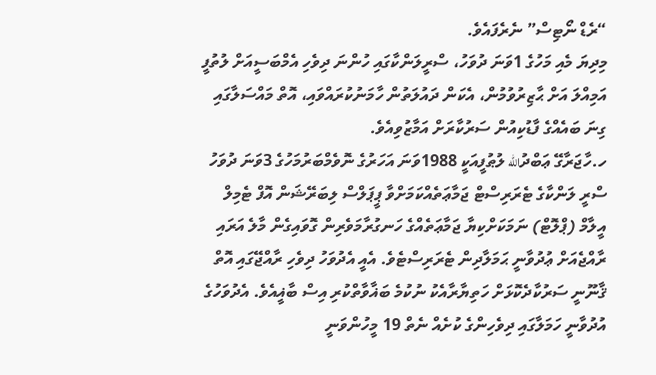“ރެޑް ނޯޓިސް” ނެރެފައެވެ.
މިދިޔަ މެއި މަހުގެ 1ވަނަ ދުވަހު، ސްރީލަންކާގައި ހުންނަ ދިވެހި އެމްބަސީއަށް ލުތުފީ އަމިއްލަ އަށް ޙާޒިރުވުމުން، އެކަން ދައުލަތުން ހާމަނުކުރައްވައި، އޮތް މައްސަލާގައި ގިނަ ބައެއްގެ ފާޑުކިއުން ސަރުކާރަށް އަމާޒުވިއެވެ.
ހ.ހާޖަރާގޭ ޢަބްދުالله ލުޠުފީއަކީ 1988ވަނަ އަހަރުގެ ނޮވެމްބަރުމަހުގެ 3ވަނަ ދުވަހު ސްރީ ލަންކާގެ ޓެރަރިސްޓް ޖަމާޢަތެއްކަމަށްވާ ޕީޕަލްސް ލިބަރޭޝަން އޮފް ޓެމިލް އީލާމް (ޕްލޮޓް) ނަމަކަށްކިޔާ ޖަމާޢަތެއްގެ ހަނގުރާމަވެރިން ގޮވައިގެން މާލެ އަރައި ރާއްޖެއަށް ޢުދުވާނީ ޙަމަލާދިން ޓެރަރިސްޓެވެ. އެއީ އެދުވަހު ދިވެހި ރާއްޖޭގައި އޮތް ޤާނޫނީ ސަރުކާދެކޮޅަށް ހަތިޔާރާއެކު ނުކުމެ ބަޣާވާތްކުރި އިސް ބާޣީއެވެ. އެދުވަހުގެ އުދުވާނީ ހަމަލާގައި ދިވެހިންގެ ކުށެއް ނެތް 19 މީހުންވަނީ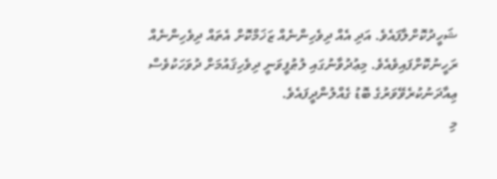ޝަހީދުކޮށްލާފައެވެ. އަދި އެއް ދިވެހިންނެއް ޒަޚަމްކޮށް އެތައް ދިވެހިންނެއް ރަހީނުކޮށްފައިވެއެވެ. މިޢުދުވާނުގައި ލުޠުފީވަނީ ދިވެހިޤައުމަށް ދުވަހަކުވެސް ޢިއާދަނުކުރެވޭވަރުގެ ބޮޑު ގެއްލުންދީފައެވެ.
މި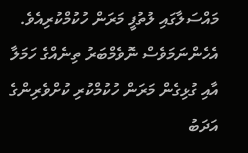މައްސަލާގައި ލުތުފީ މަރަން ހުކުމްކުރިއެވެ. އެހެންނަމަވެސް ނޮވެމްބަރު ތިނެއްގެ ހަމަލާ އާއި ގުޅިގެން މަރަން ހުކުމްކުރި ކުށްވެރިންގެ އަދަބު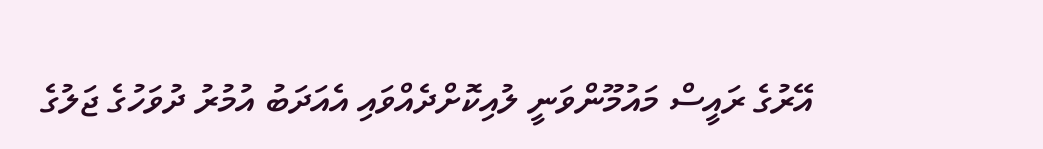އޭރުގެ ރައީސް މައުމޫންވަނީ ލުއިކޮށްދެއްވައި އެއަދަބު އުމުރު ދުވަހުގެ ޖަލުގެ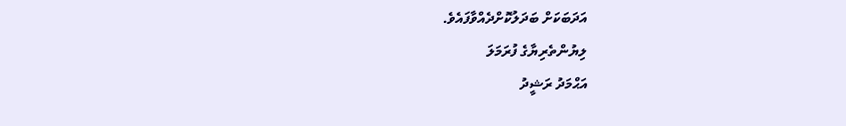އަދަބަކަށް ބަދަލުކޮށްދެއްވާފައެވެ.
ލިޔުންތެރިޔާގެ ފުރަމަލަ
އަޙްމަދު ރަޝީދު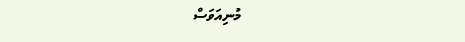މުނިއަވަސް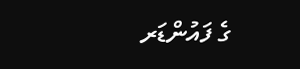ގެ ފައުންޑަރ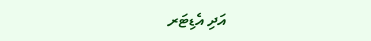އަދި އެޑިޓަރ